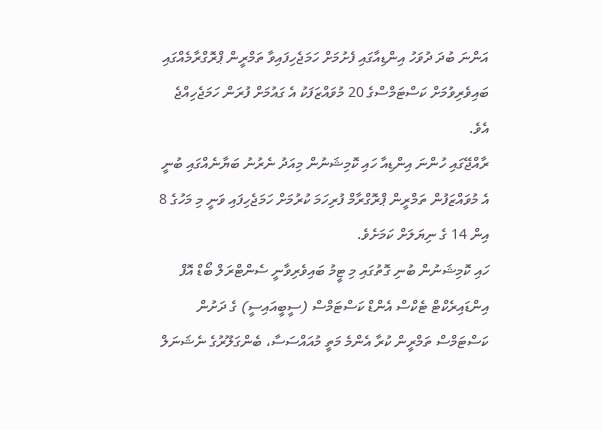އަންނަ ބުދަ ދުވަހު އިންޑިއާގައި ފެށުމަށް ހަމަޖެހިފައިވާ ތަމްރީން ޕްރޮގްރާމެއްގައި ބައިވެރިވުމަށް ކަސްޓަމްސްގެ 20 މުވައްޒަފަކު އެ ގައުމަށް ފުރަން ހަމަޖެހިއްޖެ އެވެ.
ރާއްޖޭގައި ހުންނަ އިންޑިއާ ހައި ކޮމިޝަނުން މިއަދު ނެރުނު ބަޔާނެއްގައި ބުނީ އެ މުވައްޒަފުން ތަމްރީން ޕްރޮގްރާމް ފުރިހަމަ ކުރުމަށް ހަމަޖެހިފައި ވަނީ މި މަހުގެ 8 އިން 14 ގެ ނިޔަލަށް ކަމަށެވެ.
ހައި ކޮމިޝަނުން ބުނި ގޮތުގައި މި ޓީމު ބައިވެރިވާނީ ސެންޓްރަލް ބޯޑް އޮފް އިންޑައިރެކްޓް ޓެކްސް އެންޑް ކަސްޓަމްސް (ސީބީއައިސީ) ގެ ދަށުން ކަސްޓަމްސް ތަމްރީން ކުރާ އެންމެ މަތީ މުއައްސަސާ، ބެންގަލޫރުގެ ނެޝަނަލް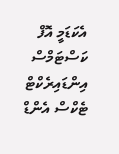އެކަޑަމީ އޮފް ކަސްޓަމްސް އިންޑައިރެކްޓް ޓެކްސް އެންޑް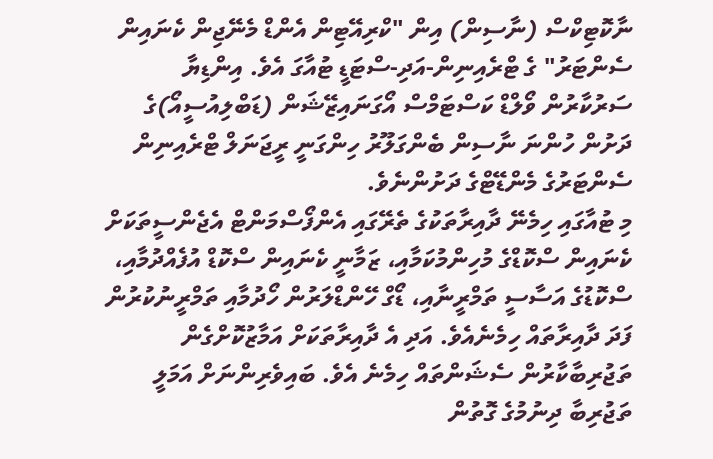ނާކޮޓިކްސް (ނާސިން) އިން "ކްރިއޭޓިން އެންޑް މެނޭޖިން ކެނައިން ސެންޓަރު" ގެ ޓްރެއިނިން-އަދި-ސްޓަޑީ ޓުއާގަ އެވެ. އިންޑިޔާ ސަރުކާރުން ވޯލްޑް ކަސްޓަމްސް އޯގަނައިޒޭޝަން (ޑަބްލިއުސީއޯ)ގެ ދަށުން ހުންނަ ނާސިން ބެންގަލޫރު ހިންގަނީ ރީޖަނަލް ޓްރެއިނިން ސެންޓަރުގެ މެންޑޭޓްގެ ދަށުންނެވެ.
މި ޓުއާގައި ހިމެނޭ ދާއިރާތަކުގެ ތެރޭގައި އެންފޯސްމަންޓް އެޖެންސީތަކަށް ކެނައިން ސްކޮޑްގެ މުހިންމުކަމާއި، ޒަމާނީ ކެނައިން ސްކޮޑް އުފެއްދުމާއި، ސްކޮޑުގެ އަސާސީ ތަމްރީނާއި، ޑޯގް ހޭންޑްލަރުން ހޯދުމާއި ތަމްރީނުކުރުން ފަދަ ދާއިރާތައް ހިމެނެއެވެ. އަދި އެ ދާއިރާތަކަށް އަމާޒުކޮށްގެން ތަޖުރިބާކާރުން ސެޝަންތައް ހިމެނެ އެވެ. ބައިވެރިންނަށް އަމަލީ ތަޖުރިބާ ދިނުމުގެ ގޮތުން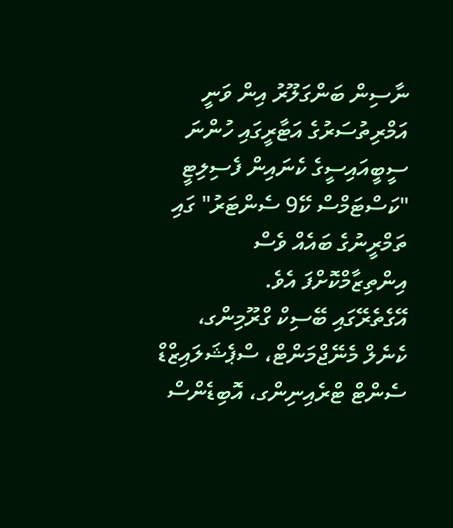ނާސިން ބަންގަލޫރު އިން ވަނީ އަމްރިތުސަރުގެ އަޓާރީގައި ހުންނަ ސީބީއައިސީގެ ކެނައިން ފެސިލިޓީ "ކަސްޓަމްސް ކޭ9 ސެންޓަރު" ގައި ތަމްރީނުގެ ބައެއް ވެސް އިންތިޒާމްކޮށްފަ އެވެ.
އޭގެތެރޭގައި ބޭސިކް ގްރޫމިންގ، ކެނެލް މެނޭޖްމަންޓް، ސްޕެޝަލައިޒްޑް ސެންޓް ޓްރެއިނިންގ، އޮބިޑެންސް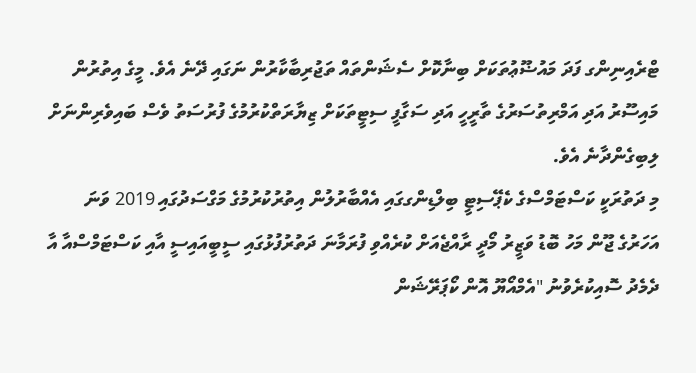ޓްރެއިނިންގ ފަދަ މައުޟޫޢުތަކަށް ބިނާކޮށް ސެޝަންތައް ތަޖުރިބާކާރުން ނަގައި ދޭނެ އެވެ. މީގެ އިތުރުން މައިސޫރު އަދި އަމްރިތުސަރުގެ ތާރީހީ އަދި ސަގާފީ ސިޓީތަކަށް ޒިޔާރަތްކުރުމުގެ ފުރުސަތު ވެސް ބައިވެރިންނަށް ލިބިގެންދާނެ އެވެ.
މި ދަތުރަކީ ކަސްޓަމްސްގެ ކެޕޭސިޓީ ބިލްޑިންގގައި އެއްބާރުލުން އިތުރުކުރުމުގެ މަގްސަދުގައި 2019 ވަނަ އަހަރުގެ ޖޫން މަހު ބޮޑު ވަޒީރު މޯދީ ރާއްޖެއަށް ކުރެއްވި ފުރަމާނަ ދަތުރުފުޅުގައި ސީބީއައިސީ އާއި ކަސްޓަމްސްއާ އާ ދެމެދު ސޮއިކުރެވުނު "އެމްއޯޔޫ އޮން ކޯޕަރޭޝަން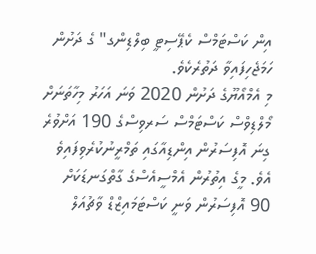އިން ކަސްޓަމްސް ކެޕޭސިޓީ ބިލްޑިންގ" ގެ ދަށުން ހަމަޖެހިފައިވާ ދަތުރެކެވެ.
މި އެމްއޯޔޫގެ ދަށުން 2020 ވަނަ އަހަރު މިހާތަނަށް މޯލްޑިވްސް ކަސްޓަމްސް ސަރވިސްގެ 190 އަށްވުރެ ގިނަ އޮފިސަރުން އިންޑިއާގައި ތަމްރީނުކުރެވިފައިވެ އެވެ. މީގެ އިތުރުން އެމްސީއެސްގެ ގާތްގަނޑަކަށް 90 އޮފިސަރުން ވަނީ ކަސްޓަމައިޒްޑް ވާޗުއަލް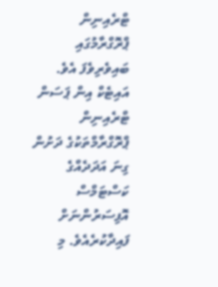ޓްރެއިނިން ޕްރޮގްރާމުގައި ބައިވެރިވެފަ އެވެ.
އައިޓެކް އިން ޕަސަން ޓްރެއިނިން ޕްރޮގްރާމްތަކުގެ ދަށުން ގިނަ އަދަދެއްގެ ކަސްޓަމްސް އޮފިސަރުންނަށް ފައިދާކުރެއެވެ. މި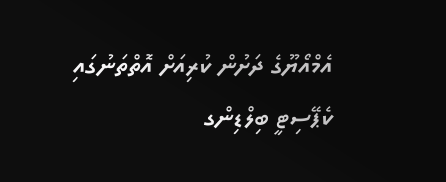އެމްއޯޔޫގެ ދަށުން ކުރިއަށް އޮތްތަނުގައި ކެޕޭސިޓީ ބިލްޑިންގ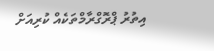އިތުރު ޕްރޮގްރާމްތަކެއް ކުރިއަށް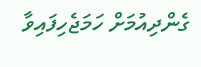ގެންދިއުމަށް ހަމަޖެހިފައިވާ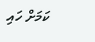ކަމަށް ހައި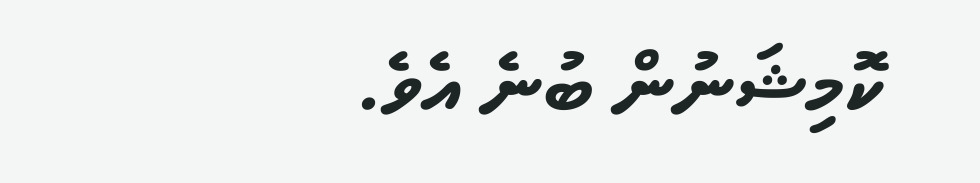ކޮމިޝަނުން ބުނެ އެވެ.